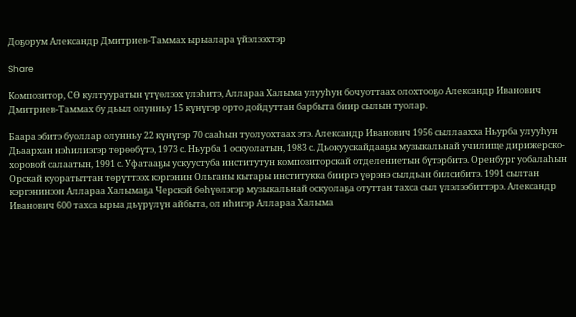Доҕорум Александр Дмитриев-Таммах ырыалара үйэлээхтэр

Share

Композитор, СӨ култууратын үтүөлээх үлэһитэ, Аллараа Халыма улууһун бочуоттаах олохтооҕо Александр Иванович Дмитриев-Таммах бу дьыл олунньу 15 күнүгэр орто дойдуттан барбыта биир сылын туолар.

Баара эбитэ буоллар олунньу 22 күнүгэр 70 сааһын туолуохтаах этэ. Александр Иванович 1956 сыллаахха Ньурба улууһун Дьаархан нэһилиэгэр төрөөбүтэ, 1973 с. Ньурба 1 оскуолатын, 1983 с. Дьокуускайдааҕы музыкальнай училище дирижерско-хоровой салаатын, 1991 с. Уфатааҕы ускуустуба институтун композиторскай отделениетын бүтэрбитэ. Оренбург уобалаһын Орскай куоратыттан төрүттээх кэргэнин Ольганы кытары институкка бииргэ үөрэнэ сылдьан билсибитэ. 1991 сылтан кэргэнинээн Аллараа Халымаҕа Черскэй бөһүөлэгэр музыкальнай оскуолаҕа отуттан тахса сыл үлэлээбиттэрэ. Александр Иванович 600 тахса ырыа дьүрүлүн айбыта, ол иһигэр Аллараа Халыма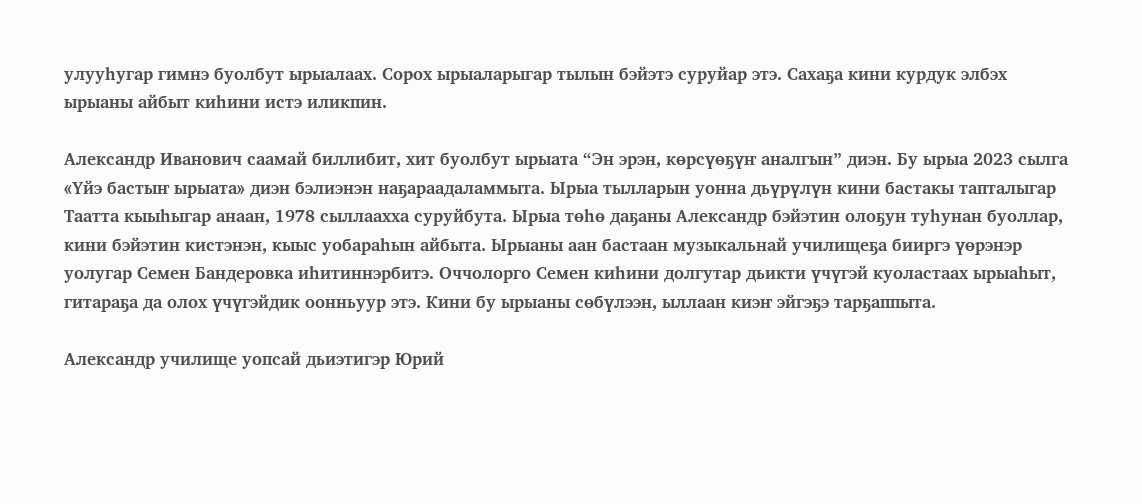улууһугар гимнэ буолбут ырыалаах. Сорох ырыаларыгар тылын бэйэтэ суруйар этэ. Сахаҕа кини курдук элбэх ырыаны айбыт киһини истэ иликпин.

Александр Иванович саамай биллибит, хит буолбут ырыата “Эн эрэн, көрсүөҕүҥ аналгын” диэн. Бу ырыа 2023 сылга «Үйэ бастыҥ ырыата» диэн бэлиэнэн наҕараадаламмыта. Ырыа тылларын уонна дьүрүлүн кини бастакы тапталыгар Таатта кыыһыгар анаан, 1978 сыллаахха суруйбута. Ырыа төһө даҕаны Александр бэйэтин олоҕун туһунан буоллар, кини бэйэтин кистэнэн, кыыс уобараһын айбыта. Ырыаны аан бастаан музыкальнай училищеҕа бииргэ үөрэнэр уолугар Семен Бандеровка иһитиннэрбитэ. Оччолорго Семен киһини долгутар дьикти үчүгэй куоластаах ырыаһыт, гитараҕа да олох үчүгэйдик оонньуур этэ. Кини бу ырыаны сөбүлээн, ыллаан киэҥ эйгэҕэ тарҕаппыта.

Александр училище уопсай дьиэтигэр Юрий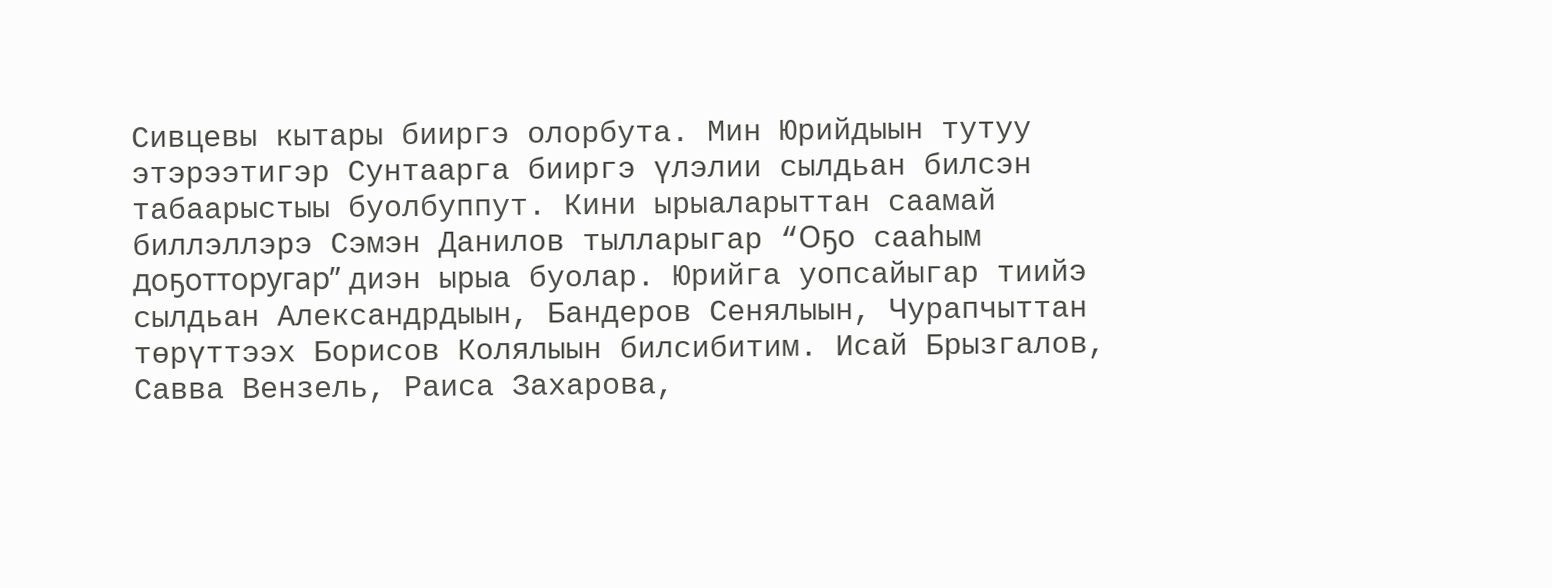Сивцевы кытары бииргэ олорбута. Мин Юрийдыын тутуу этэрээтигэр Сунтаарга бииргэ үлэлии сылдьан билсэн табаарыстыы буолбуппут. Кини ырыаларыттан саамай биллэллэрэ Сэмэн Данилов тылларыгар “Оҕо сааһым доҕотторугар” диэн ырыа буолар. Юрийга уопсайыгар тиийэ сылдьан Александрдыын, Бандеров Сенялыын, Чурапчыттан төрүттээх Борисов Колялыын билсибитим. Исай Брызгалов, Савва Вензель, Раиса Захарова,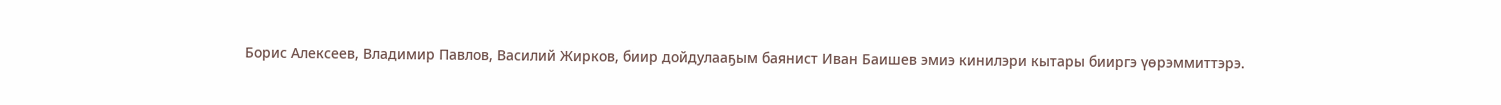Борис Алексеев, Владимир Павлов, Василий Жирков, биир дойдулааҕым баянист Иван Баишев эмиэ кинилэри кытары бииргэ үөрэммиттэрэ.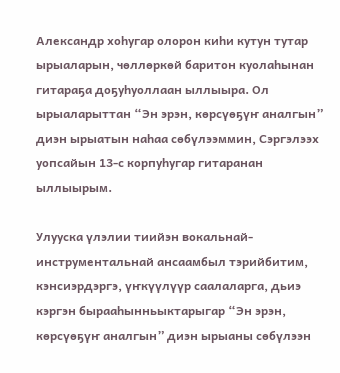Александр хоһугар олорон киһи кутун тутар ырыаларын, чөллөркөй баритон куолаһынан гитараҕа доҕуһуоллаан ыллыыра. Ол ырыаларыттан “Эн эрэн, көрсүөҕүҥ аналгын” диэн ырыатын наһаа сөбүлээммин, Сэргэлээх уопсайын 13-с корпуһугар гитаранан ыллыырым.

Улууска үлэлии тиийэн вокальнай-инструментальнай ансаамбыл тэрийбитим, кэнсиэрдэргэ, үҥкүүлүүр саалаларга, дьиэ кэргэн бырааһынньыктарыгар “Эн эрэн, көрсүөҕүҥ аналгын” диэн ырыаны сөбүлээн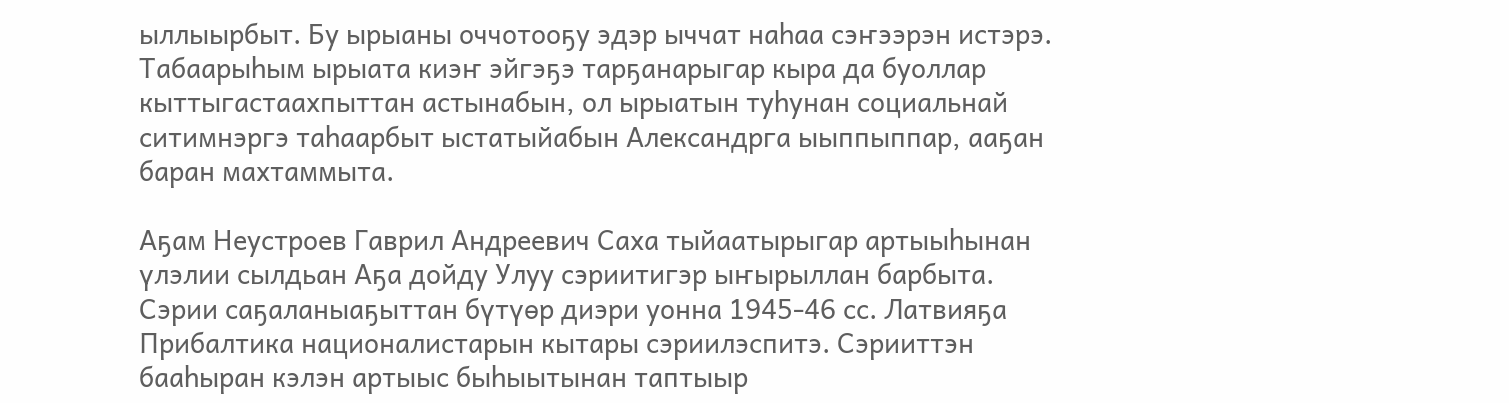ыллыырбыт. Бу ырыаны оччотооҕу эдэр ыччат наһаа сэҥээрэн истэрэ. Табаарыһым ырыата киэҥ эйгэҕэ тарҕанарыгар кыра да буоллар кыттыгастаахпыттан астынабын, ол ырыатын туһунан социальнай ситимнэргэ таһаарбыт ыстатыйабын Александрга ыыппыппар, ааҕан баран махтаммыта.

Аҕам Неустроев Гаврил Андреевич Саха тыйаатырыгар артыыһынан үлэлии сылдьан Аҕа дойду Улуу сэриитигэр ыҥырыллан барбыта. Сэрии саҕаланыаҕыттан бүтүөр диэри уонна 1945-46 сс. Латвияҕа Прибалтика националистарын кытары сэриилэспитэ. Сэрииттэн бааһыран кэлэн артыыс быһыытынан таптыыр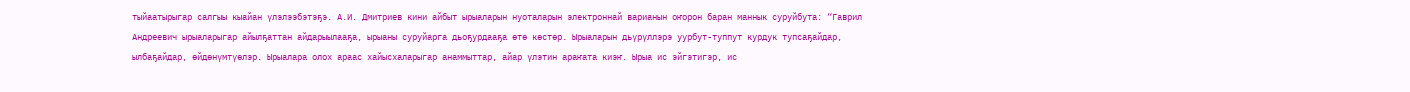тыйаатырыгар салгыы кыайан үлэлээбэтэҕэ. А.И. Дмитриев кини айбыт ырыаларын нуоталарын электроннай варианын оҥорон баран маннык суруйбута: “Гаврил Андреевич ырыаларыгар айылҕаттан айдарыылааҕа, ырыаны суруйарга дьоҕурдааҕа өтө көстөр. Ырыаларын дьүрүллэрэ уурбут-туппут курдук тупсаҕайдар, ылбаҕайдар, өйдөнүмтүөлэр. Ырыалара олох араас хайысхаларыгар анаммыттар, айар үлэтин араҥата киэҥ. Ырыа ис эйгэтигэр, ис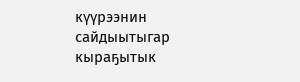күүрээнин сайдыытыгар кыраҕытык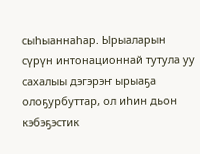сыһыаннаһар. Ырыаларын сүрүн интонационнай тутула уу сахалыы дэгэрэҥ ырыаҕа олоҕурбуттар, ол иһин дьон кэбэҕэстик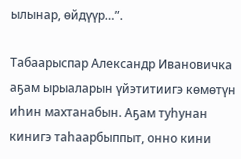ылынар, өйдүүр…”.

Табаарыспар Александр Ивановичка аҕам ырыаларын үйэтитиигэ көмөтүн иһин махтанабын. Аҕам туһунан кинигэ таһаарбыппыт, онно кини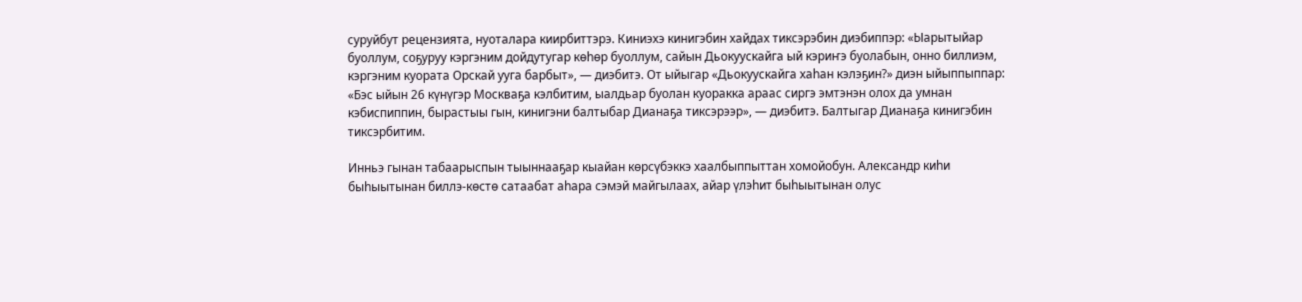суруйбут рецензията, нуоталара киирбиттэрэ. Киниэхэ кинигэбин хайдах тиксэрэбин диэбиппэр: «Ыарытыйар буоллум, соҕуруу кэргэним дойдутугар көһөр буоллум, сайын Дьокуускайга ый кэриҥэ буолабын, онно биллиэм, кэргэним куората Орскай ууга барбыт», — диэбитэ. От ыйыгар «Дьокуускайга хаһан кэлэҕин?» диэн ыйыппыппар: «Бэс ыйын 26 күнүгэр Москваҕа кэлбитим, ыалдьар буолан куоракка араас сиргэ эмтэнэн олох да умнан кэбиспиппин, бырастыы гын, кинигэни балтыбар Дианаҕа тиксэрээр», — диэбитэ. Балтыгар Дианаҕа кинигэбин тиксэрбитим.

Инньэ гынан табаарыспын тыыннааҕар кыайан көрсүбэккэ хаалбыппыттан хомойобун. Александр киһи быһыытынан биллэ-көстө сатаабат аһара сэмэй майгылаах, айар үлэһит быһыытынан олус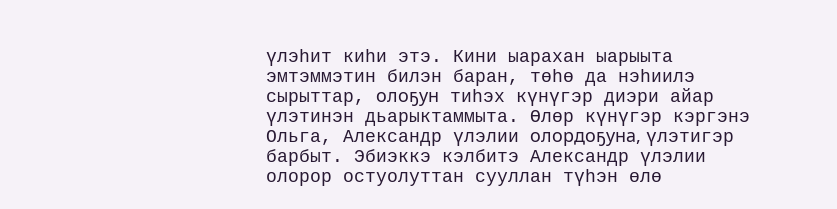үлэһит киһи этэ. Кини ыарахан ыарыыта эмтэммэтин билэн баран, төһө да нэһиилэ сырыттар, олоҕун тиһэх күнүгэр диэри айар үлэтинэн дьарыктаммыта. Өлөр күнүгэр кэргэнэ Ольга, Александр үлэлии олордоҕуна, үлэтигэр барбыт. Эбиэккэ кэлбитэ Александр үлэлии олорор остуолуттан сууллан түһэн өлө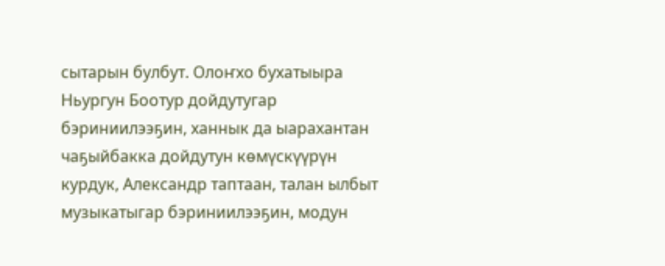сытарын булбут. Олоҥхо бухатыыра Ньургун Боотур дойдутугар бэриниилээҕин, ханнык да ыарахантан чаҕыйбакка дойдутун көмүскүүрүн курдук, Александр таптаан, талан ылбыт музыкатыгар бэриниилээҕин, модун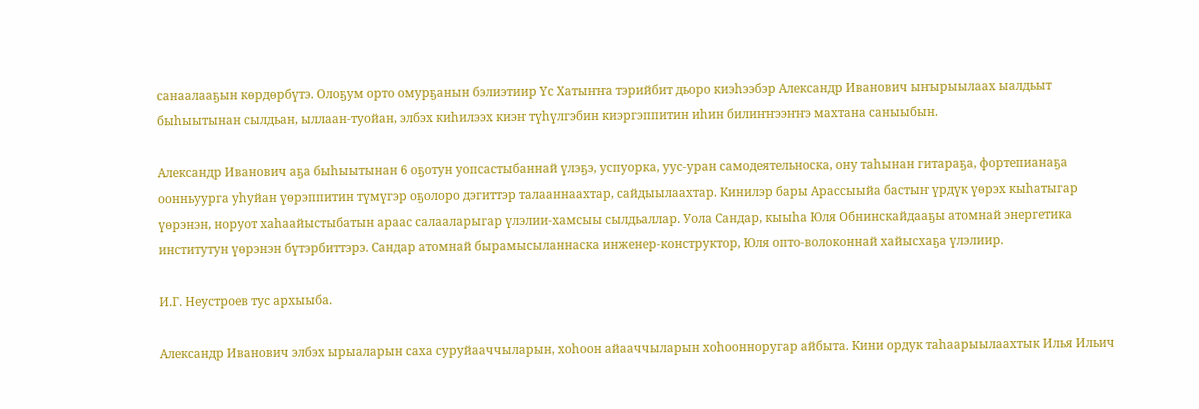санаалааҕын көрдөрбүтэ. Олоҕум орто омурҕанын бэлиэтиир Үс Хатыҥҥа тэрийбит дьоро киэһээбэр Александр Иванович ыҥырыылаах ыалдьыт быһыытынан сылдьан, ыллаан-туойан, элбэх киһилээх киэҥ түһүлгэбин киэргэппитин иһин билиҥҥээҥҥэ махтана саныыбын.

Александр Иванович аҕа быһыытынан 6 оҕотун уопсастыбаннай үлэҕэ, успуорка, уус-уран самодеятельноска, ону таһынан гитараҕа, фортепианаҕа оонньуурга уһуйан үөрэппитин түмүгэр оҕолоро дэгиттэр талааннаахтар, сайдыылаахтар. Кинилэр бары Арассыыйа бастыҥ үрдүк үөрэх кыһатыгар үөрэнэн, норуот хаһаайыстыбатын араас салааларыгар үлэлии-хамсыы сылдьаллар. Уола Сандар, кыыһа Юля Обнинскайдааҕы атомнай энергетика институтун үөрэнэн бүтэрбиттэрэ. Сандар атомнай бырамысыланнаска инженер-конструктор, Юля опто-волоконнай хайысхаҕа үлэлиир.

И.Г. Неустроев тус архыыба.

Александр Иванович элбэх ырыаларын саха суруйааччыларын, хоһоон айааччыларын хоһоонноругар айбыта. Кини ордук таһаарыылаахтык Илья Ильич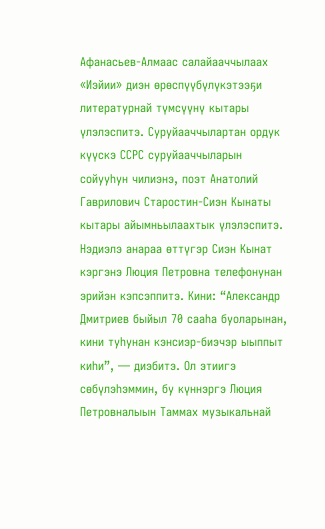Афанасьев-Алмаас салайааччылаах «Иэйии» диэн өрөспүүбүлүкэтээҕи литературнай түмсүүнү кытары үлэлэспитэ. Суруйааччылартан ордук күүскэ ССРС суруйааччыларын сойууһун чилиэнэ, поэт Анатолий Гаврилович Старостин-Сиэн Кынаты кытары айымньылаахтык үлэлэспитэ. Нэдиэлэ анараа өттүгэр Сиэн Кынат кэргэнэ Люция Петровна телефонунан эрийэн кэпсэппитэ. Кини: “Александр Дмитриев быйыл 70 сааһа буоларынан, кини туһунан кэнсиэр-биэчэр ыыппыт киһи”, — диэбитэ. Ол этиигэ сөбүлэһэммин, бу күннэргэ Люция Петровналыын Таммах музыкальнай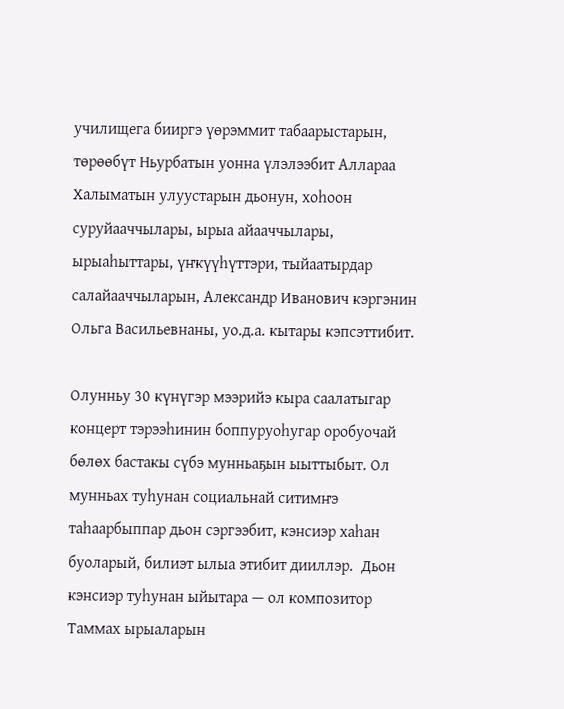училищега бииргэ үөрэммит табаарыстарын, төрөөбүт Ньурбатын уонна үлэлээбит Аллараа Халыматын улуустарын дьонун, хоһоон суруйааччылары, ырыа айааччылары, ырыаһыттары, үҥкүүһүттэри, тыйаатырдар салайааччыларын, Александр Иванович кэргэнин Ольга Васильевнаны, уо.д.а. кытары кэпсэттибит.

Олунньу 30 күнүгэр мээрийэ кыра саалатыгар концерт тэрээһинин боппуруоһугар оробуочай бөлөх бастакы сүбэ мунньаҕын ыыттыбыт. Ол мунньах туһунан социальнай ситимҥэ таһаарбыппар дьон сэргээбит, кэнсиэр хаһан буоларый, билиэт ылыа этибит дииллэр.  Дьон кэнсиэр туһунан ыйытара — ол композитор Таммах ырыаларын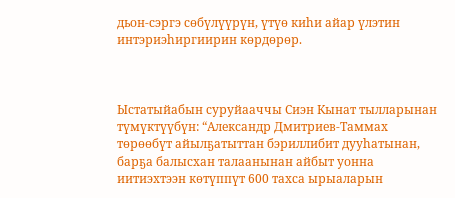дьон-сэргэ сөбүлүүрүн, үтүө киһи айар үлэтин интэриэһиргиирин көрдөрөр.



Ыстатыйабын суруйааччы Сиэн Кынат тылларынан түмүктүүбүн: “Александр Дмитриев-Таммах төрөөбүт айылҕатыттан бэриллибит дууһатынан, барҕа балысхан талаанынан айбыт уонна иитиэхтээн көтүппүт 600 тахса ырыаларын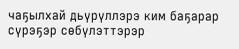чаҕылхай дьүрүллэрэ ким баҕарар сүрэҕэр сөбүлэттэрэр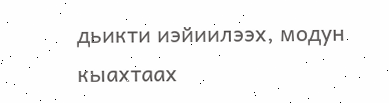дьикти иэйиилээх, модун кыахтаах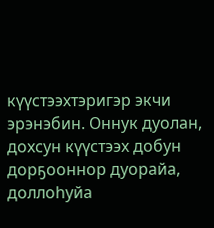күүстээхтэригэр экчи эрэнэбин. Оннук дуолан, дохсун күүстээх добун дорҕооннор дуорайа, доллоһуйа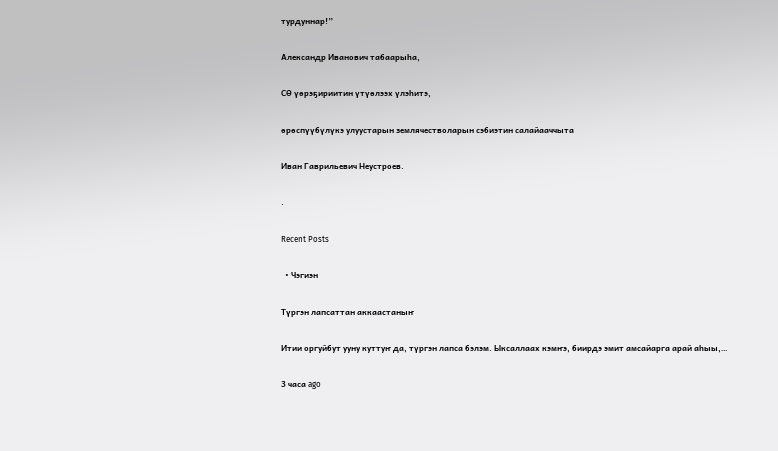турдуннар!”

Александр Иванович табаарыһа,

СӨ үөрэҕириитин үтүөлээх үлэһитэ,

өрөспүүбүлүкэ улуустарын землячестволарын сэбиэтин салайааччыта

Иван Гаврильевич Неустроев.

.

Recent Posts

  • Чэгиэн

Түргэн лапсаттан аккаастаныҥ

Итии оргуйбут ууну куттуҥ да, түргэн лапса бэлэм. Ыксаллаах кэмҥэ, биирдэ эмит амсайарга арай аһыы,…

3 часа ago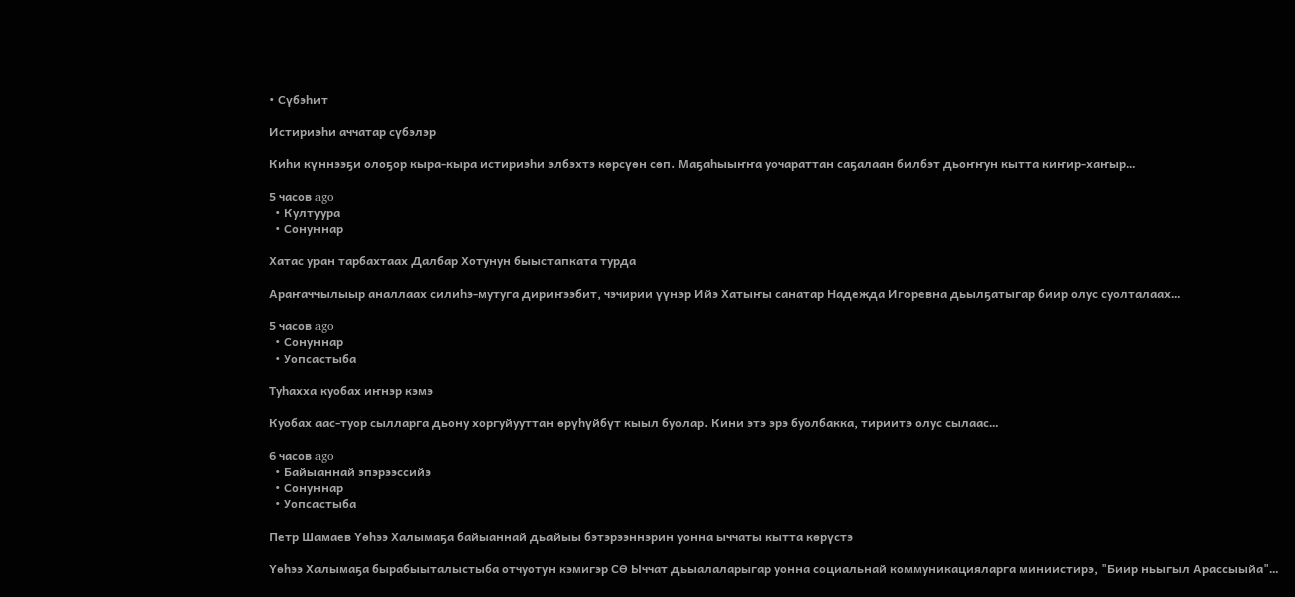• Сүбэһит

Истириэһи аччатар сүбэлэр

Киһи күннээҕи олоҕор кыра-кыра истириэһи элбэхтэ көрсүөн сөп. Маҕаһыыҥҥа уочараттан саҕалаан билбэт дьоҥҥун кытта киҥир-хаҥыр…

5 часов ago
  • Култуура
  • Сонуннар

Хатас уран тарбахтаах Далбар Хотунун быыстапката турда

Араҥаччылыыр аналлаах силиһэ-мутуга дириҥээбит, чэчирии үүнэр Ийэ Хатыҥы санатар Надежда Игоревна дьылҕатыгар биир олус суолталаах…

5 часов ago
  • Сонуннар
  • Уопсастыба

Туһахха куобах иҥнэр кэмэ

Куобах аас-туор сылларга дьону хоргуйууттан өрүһүйбүт кыыл буолар. Кини этэ эрэ буолбакка, тириитэ олус сылаас…

6 часов ago
  • Байыаннай эпэрээссийэ
  • Сонуннар
  • Уопсастыба

Петр Шамаев Үөһээ Халымаҕа байыаннай дьайыы бэтэрээннэрин уонна ыччаты кытта көрүстэ

Үөһээ Халымаҕа бырабыыталыстыба отчуотун кэмигэр СӨ Ыччат дьыалаларыгар уонна социальнай коммуникацияларга миниистирэ, "Биир ньыгыл Арассыыйа"…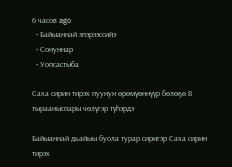6 часов ago
  • Байыаннай эпэрээссийэ
  • Сонуннар
  • Уопсастыба

Саха сирин тирэх пуунун өрөмүөннүүр бөлөҕө 8 тырааныспары чөлүгэр түһэрдэ

Байыаннай дьайыы буола турар сиригэр Саха сирин тирэх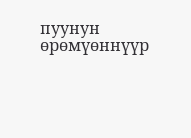пуунун өрөмүөннүүр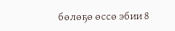бөлөҕө өссө эбии 8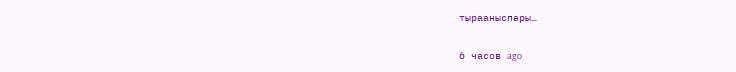тырааныспары…

6 часов ago